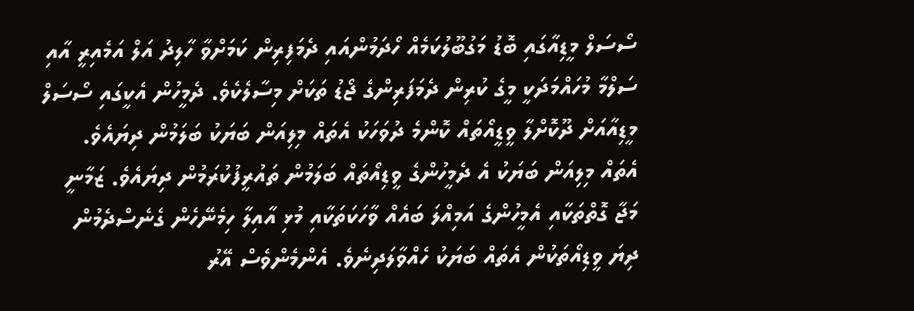ސޯސަލް މީޑިއާގައި ބޮޑު މަގުބޫލުކަމެއް ހޯދަމުންއައި ދެމަފިރިން ކަމަށްވާ ހާލިދު އަލް އަމެއިރީ އާއި ސަލްމާ މުހައްމަދަކީ މީގެ ކުރިން ދެމަފަރިންގެ ޖޯޑު ތަކަށް މިސާލެކެވެ. ދެމީހުން އެކީގައި ސޯސަލް މީޑިއާއަށް ދޫކޮށްލާ ވީޑީއޯތައް ކޮންމެ ދުވަހަކު އެތައް މިލިއަން ބަޔަކު ބަލަމުން ދިޔައެވެ. އެތައް މިލިއަން ބަޔަކު އެ ދެމީހުންގެ ވީޑިއޯތައް ބަލަމުން ތައުރީފުކުރަމުން ދިޔައެވެ. ޒަމާނީ މަޖާ ގޮތްތަކާއި އެމީހުންގެ އަމިއްލަ ބައެއް ވާހަކަތަކާއި މުޅި އާއިލާ ހިމެނޭހެން ގެނެސްދެމުން ދިޔަ ވީޑިއޯތަކުން އެތައް ބަޔަކު ހެއްވާލަދިނެވެ. އެންމެންވެސް އޭރު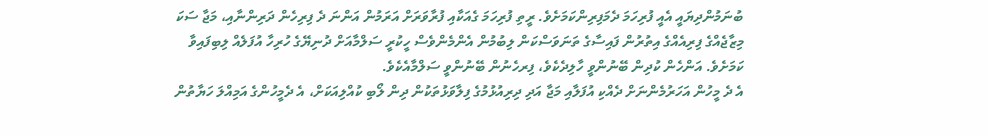ބުނަމުންދިޔައީ އެއީ ފުރިހަމަ ދެމަފިރިންކަމަށެވެ. ރީތި ފުރިހަމަ ގެއަކާއި ފުރާވަރަށް އަރަމުން އަންނަ ދެ ފިރިހެން ދަރިންނާއި، މަޖާ ސަކަ މިޒާޖެއްގެ ފިރިއެއްގެ އިތުރުން ފައިސާގެ ތަނަވަސްކަން ލިބުމުން އެންމެންވެސް ހީކުރީ ސަލްމާއަށް ދުނިޔޭގެ ހުރިހާ އުފަލެއް ލިބިފައިވާ ކަމަށެވެ. އަންހެން ކުދިން ބޭނުންވީ ހާލިދެކެވެ، ފިރހެނުން ބޭނުންވީ ސަލްމާއެކެވެ.
އެ ދެ މީހުން އަހަރުމެންނަށް ދެއްކި އުފަލާއި މަޖާ އަދި ދިރިއުޅުމުގެ ފިލާވަޅުތަކުން ދިން ލޯބި ކުއްލިއަކަށް، އެ ދެމީހުންގެ އަމިއްލަ ހަޔާތުން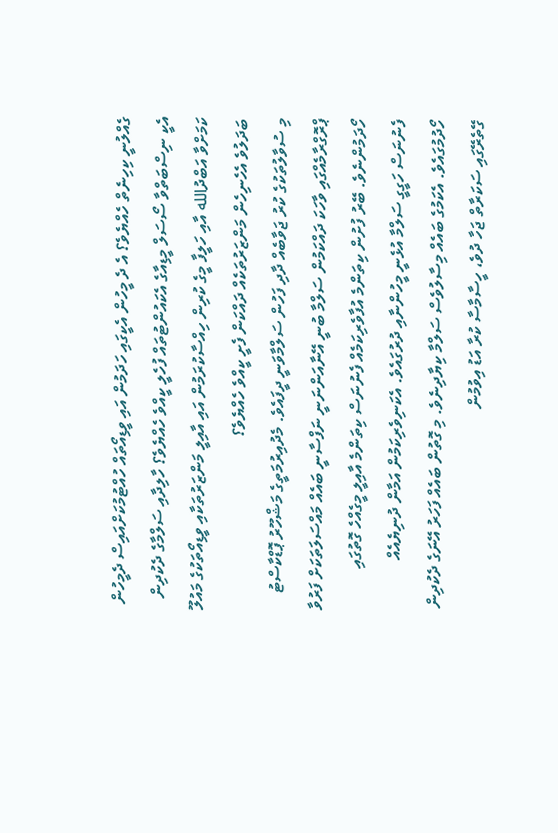ގެއްލުނީ ކިހިނެތް ހެއްޔެވެ؟ އެ ދެ މީހުން އެކީގައި ހަދަމުން އައި ވީޑިއޯތައް ހުއްޓުމުކަށްއައިސް ދެމީހުން އެކީ ނިސްބަތްވާ ސޯސަލް މީޑިއާގެ އެކައުންޓުތައް ފުހެލީ ކީއްވެ ހެއްޔެވެ؟ ހާލިދާއި ސަލްމާގެ ދެކުދިން ކަމަށްވާ އަބްދުالله އާއި ހަލީފާ މީގެ ކުރިން ހިއްސާކުރަމުން އައި އާއިލީ މަންޒަރުތަކާއި ވީޑިއޯތަކުގެ މައުލޫ ބަދަލުވެ އެހެނިހެން މަންޒަރުތަކެއް ދައްކަން ފެށީ ކީއްވެ ހެއްޔެވެ؟
މި ސުވާލުތަކުގެ ކުރު ޖަވާބެއް ދާދި ފަހުން ސަލްމާވަނީ ދީފައެވެ. މެދުއިރުމަތީގެ މަޝްހޫރު ޕޮޑްކާސްޓު ޕްރޮގްރާމެއްގައި ވާހަކަ ދައްކަމުން ސަލްމާ ބުނީ އޭނާއަންނަނީ ނަފްސާނީ ބައެއް މައްސަލަތަކަށް ފަރުވާ ހޯދަމުންނެވެ. ބޭރު ފުށުން ކިތަންމެ އުފާވެރިކަމެއް ފެނުނަސް ކިތަންމެ އާއިލީ މީގެއްހެ ގޮތުގައި ފެނުނަސް ހަގީގީ ސަލްމާ އުޅެނީ މީހުންނާއި ދުރުގައެވެ. އެކަނިވެރިކަމުން އަމާން ދުނިޔެއެއް ހޯދުމުގައެވެ. އެކަމުގެ ބައެއް މިސާލުވެސް ސަލްމާ ކިޔާދިނެވެ. މި ގޮތުން ބައެއް ފަހަރު އޭނަގެ ދެކުދިން ގޭތެރޭގައި ސަކަރާތް ޖަހާ ދުވެ، ހީސާމާސާ ކުރާ އަޑު އިވުމުން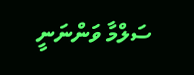ސަލްމާ ވަންނަނީ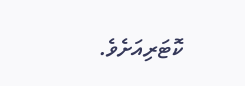ކޮޓަރިއަށެވެ.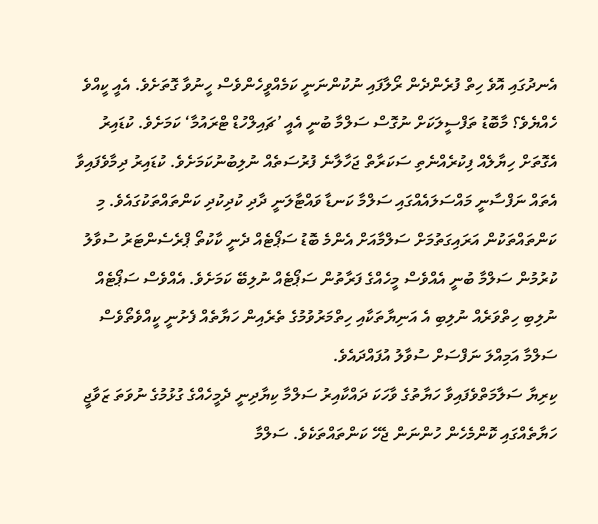އެނދުގައި އޮވެ ހިތް ފުރެންދެން ރޯލާފައި ނުކުންނަނީ ކަމެއްވީހެންވެސް ހީނުވާ ގޮތަށެވެ. އެއީ ކީއްވެ ހެއްޔެވެ؟ މާބޮޑު ތަފްސީލަކަށް ނުގޮސް ސަލްމާ ބުނީ އެއީ ’ޗައިލްހުޑް ޓްރައުމާ‘ ކަމަށެވެ. ކުޑައިރު އެގޮތަށް ހިޔާލެއް ފިކުރެއްނެތި ސަކަރާތް ޖަހާލާނެ ފުރުސަތެއް ނުލިބުނުކަމަށެވެ. ކުޑައިރު ދިމާވެފައިވާ އެތައް ނަފްސާނީ މައްސަލައެއްގައި ސަލްމާ ކަނޑާ ވައްޓާލަނީ ދާދި ކުދިކުދި ކަންތައްތަކުގައެވެ. މި ކަންތައްތަކުން އަރައިގަތުމަށް ސަލްމާއަށް އެންމެ ބޮޑު ސަޕޯޓެއް ދެނީ ކާކުތޯ ޕްރެސެންޓަރު ސުވާލު ކުރުމުން ސަލްމާ ބުނީ އެއްވެސް މީހެއްގެ ފަރާތުން ސަޕޯޓެއް ނުލިބޭ ކަމަށެވެ. އެއްވެސް ސަޕޯޓެއް ނުލިބި ހިތްވަރެއް ނުލިބި އެ އަނިޔާތަކާއި ހިތްމަރުވުމުގެ ތެރެއިން ހަޔާތެއް ފެށުނީ ކީއްވެތޯވެސް ސަލްމާ އަމިއްލަ ނަފްސަށް ސުވާލު އުފައްދައެވެ.
ކިރިޔާ ސަލާމަތްވެފައިވާ ހަޔާތުގެ ވާހަކަ ދައްކާއިރު ސަލްމާ ކިޔާދިނީ ދެމީހެއްގެ ގުޅުމުގެ ނުވަތަ ޒަވާޖީ ހަޔާތެއްގައި ކޮންމެހެން ހުންނަން ޖެހޭ ކަންތައްތަކެވެ. ސަލްމާ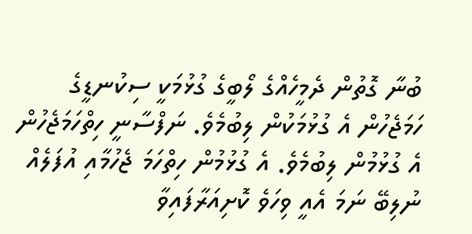ބުނާ ގޮތުން ދެމީހެއްގެ ލޯބީގެ ގުޅުމަކީ ސިކުނޑީގެ ހަމަޖެހުން އެ ގުޅުމަކުން ލިބުމެވެ. ނަފްސާނީ ހިތްހަމަޖެހުން އެ ގުޅުމުން ލިބުމެވެ. އެ ގުޅުމުން ހިތްހަމަ ޖެހުމާއި އުފަލެއް ނުލިބޭ ނަމަ އެއީ ވިހަވެ ކޮށިއަރާފައިވާ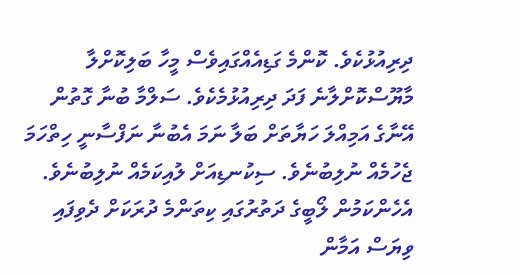ދިރިއުޅުކެވެ. ކޮންމެ ގަޑިއެއްގައިވެސް މީހާ ބަލިކޮށްލާ މާޔޫސްކޮށްލާނެ ފަދަ ދިރިއުޅުމެކެވެ. ސަލްމާ ބުނާ ގޮތުން އޭނާގެ އަމިއްލަ ހަޔާތަށް ބަލާ ނަމަ އެބުނާ ނަފްސާނީ ހިތްހަމަ ޖެހުމެއް ނުލިބުނެވެ. ސިކުނޑިއަށް ލުއިކަމެއް ނުލިބުނެވެ. އެހެންކަމުން ލޯބީގެ ދަތުރުގައި ކިތަންމެ ދުރަކަށް ދެވިފައި ވިޔަސް އަމާން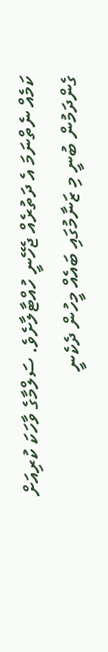ކަމެއް ނެތްނަމަ އެ ދަތުރެއް ޖެހޭނީ ހުއްޓާލާށެވެ. ސަލްމާގެ ވާހަކަ ކުރިއަށް ގެންދަމުން ބުނީ މި ޒަނާމުގައި ބައެއް މީހުން ދެކެނީ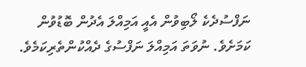ނަފްސުދެކެ ލޯބިވުން އެއީ އަމިއްލަ އެދުން ބޮޑުވުން ކަމަށެވެ. ނުވަތަ އަމިއްލަ ނަފްސުގެ ދެއްކުންތެރިކަމެވެ.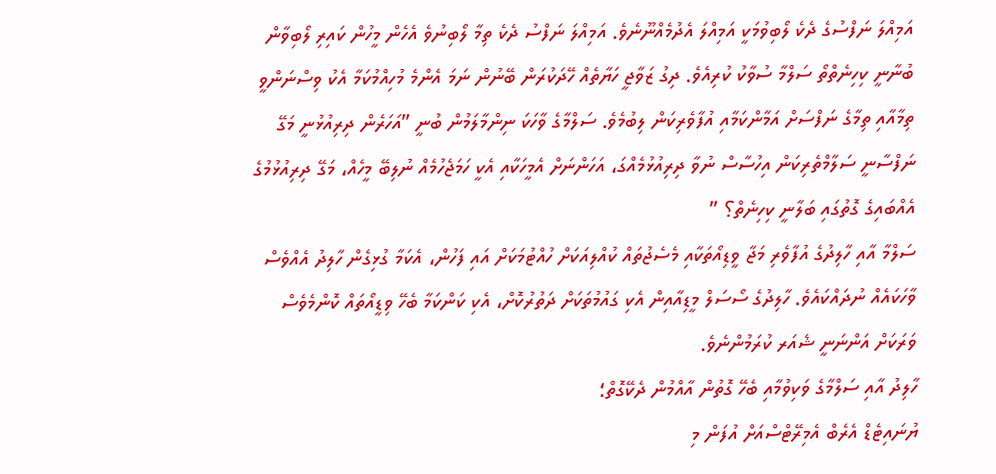އަމިއްލަ ނަފްސުގެ ދެކެ ލޯބިވުމަކީ އަމިއްލަ އެދުމެއްނޫނެވެ. އަމިއްލަ ނަފްސު ދެކެ ތިމާ ލޯބިނުވެ އެހެން މީހުން ކައިރި ލޯބިވާން ބުނާނީ ކިހިނެތްތޯ ސަލްމާ ސުވާކު ކުރިއެވެ. ދިގު ޒަވާޖީ ހަޔާތެއް ހޭދަކުރަން ބޭނުން ނަމަ އެންމެ މުހިއްމުކަމާ އެކު ވިސްނަންވީ ތިމާއާއި ތިމާގެ ނަފްސަށް އަމާންކަމާއި އުފާވެރިކަން ލިބުމެވެ. ސަލްމާގެ ވާހަކަ ނިންމާލަމުން ބުނީ ”އަހަރެން ދިރިއުޅުނީ މަގޭ ނަފްސާނީ ސަލާމްތެރިކަން އިހުސާސް ނުވާ ދިރިއުޅުމެއްގަ، އަހަންނަށް އެމީހަކާއި އެކީ ހަމަޖެހުމެއް ނުލިބޭ މީހެއް، މަގޭ ދިރިއުޅުމުގެ އެއްބައިގެ ގޮތުގައި ބަލާނީ ކިހިނެތް؟ ”
ސަލްމާ އާއި ހާލިދުގެ އުފާވެރި މަޖާ ވީޑިއޯތަކާއި މެސެޖުތައް ކުއްލިއަކަށް ހުއްޓުމަކަށް އައި ފަހުން، އެކަމާ ގުޅިގެން ހާލިދު އެއްވެސް ވާހަކައެއް ނުދައްކައެވެ. ހާލިދުގެ ސޯސަލް މީޑިއާއިން އެކި ގައުމުތަކަށް ދަތުރުކޮށް، އެކި ކަންކަމާ ބެހޭ ވިޑީއޯތައް ކޮންމެވެސް ވަރަކަށް އަންނަނީ ޝެއަރ ކުރަމުންނެވެ.
ހާލިދު އާއި ސަލްމާގެ ވަކިވުމާއި ބެހޭ ގޮތުން އާއްމުން ދެކޭގޮތް؛
ޔުނައިޓެޑް އެރެބް އެމިރޭޓްސްއަށް އުފަން މި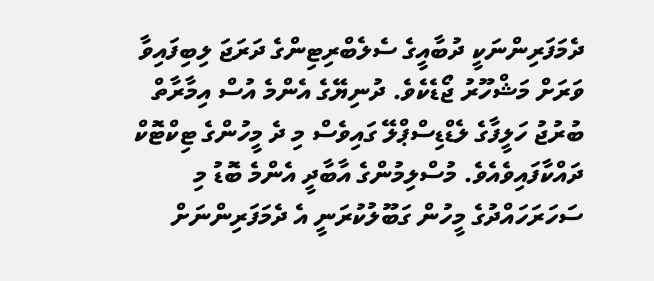ދެމަފަރިންނަކީ ދުބާއީގެ ސެލެބްރިޓިންގެ ދަރަޖަ ލިބިފައިވާ ވަރަށް މަޝްހޫރު ޖޯޑެކެވެ. ދުނިޔޭގެ އެންމެ އުސް އިމާރާތް ބުރުޖު ހަލީފާގެ ލެޑްޑިސްޕްލޭ ގައިވެސް މި ދެ މީހުންގެ ޓިކްޓޮކް ދައްކާފައިވެއެވެ. މުސްލިމުންގެ އާބާދީ އެންމެ ބޮޑު މި ސަހަރަހައްދުގެ މީހުން ގަބޫލުކުރަނީ އެ ދެމަފަރިންނަށް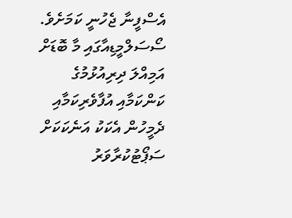އެސްފީނާ ޖެހުނީ ކަމަށެވެ. ސޯސަލްމީޑިއާގައި މާ ބޮޑަށް އަމިއްލަ ދިރިއުޅުމުގެ ކަންކަމާއި އުފާވެރިކަމާއި ދެމީހުން އެކަކު އަނެކަކަށް ސަޕޯޓުކުރާވަރު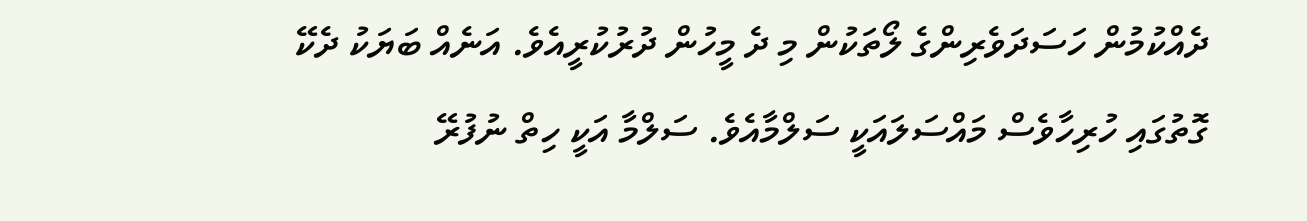ދެއްކުމުން ހަސަދަވެރިންގެ ލޯތަކުން މި ދެ މީހުން ދުރުކުރީއެވެ. އަނެއް ބަޔަކު ދެކޭ ގޮތުގައި ހުރިހާވެސް މައްސަލައަކީ ސަލްމާއެވެ. ސަލްމާ އަކީ ހިތް ނުފުރޭ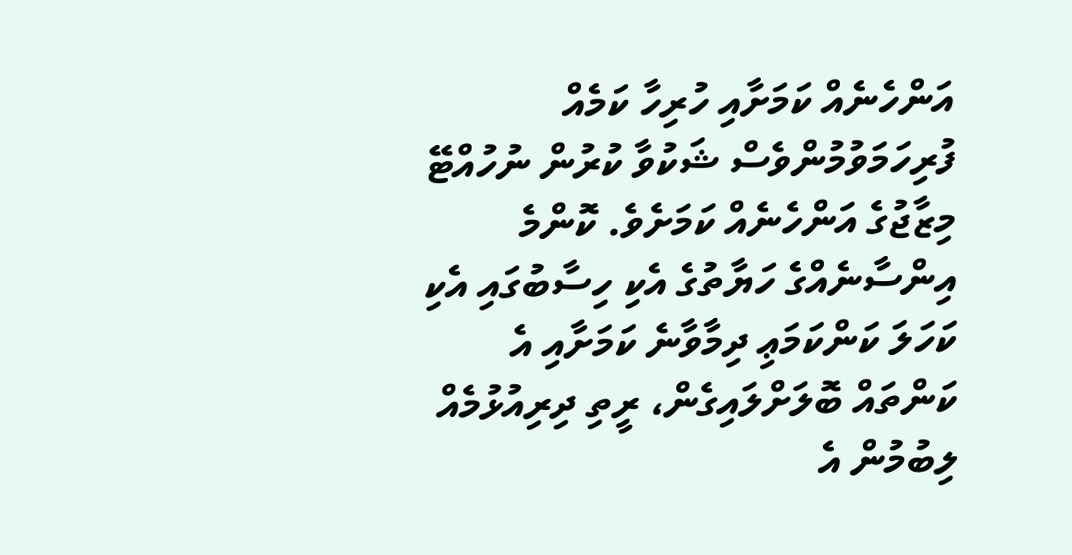އަންހެނެއް ކަމަށާއި ހުރިހާ ކަމެއް ފުރިހަމަވުމުންވެސް ޝަކުވާ ކުރުން ނުހުއްޓޭ މިޒާޖުގެ އަންހެނެއް ކަމަށެވެ. ކޮންމެ އިންސާނެއްގެ ހަޔާތުގެ އެކި ހިސާބުގައި އެކި ކަހަލަ ކަންކަމަޢި ދިމާވާނެ ކަމަށާއި އެ ކަންތައް ބޮލަށްލައިގެން، ރީތި ދިރިއުޅުމެއް ލިބުމުން އެ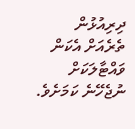ދިރިއުޅުން ތެރެއަށް އެކަން ވައްޓާލަކަށް ނުޖެހޭނެ ކަމަށެވެ.